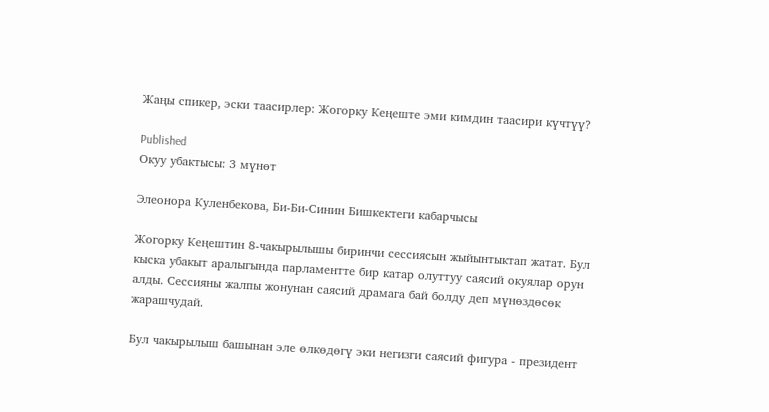Жаңы спикер, эски таасирлер: Жогорку Кеңеште эми кимдин таасири күчтүү?

Published
Окуу убактысы: 3 мүнөт

Элеонора Куленбекова, Би-Би-Синин Бишкектеги кабарчысы

Жогорку Кеңештин 8-чакырылышы биринчи сессиясын жыйынтыктап жатат. Бул кыска убакыт аралыгында парламентте бир катар олуттуу саясий окуялар орун алды. Сессияны жалпы жонунан саясий драмага бай болду деп мүнөздөсөк жарашчудай.

Бул чакырылыш башынан эле өлкөдөгү эки негизги саясий фигура - президент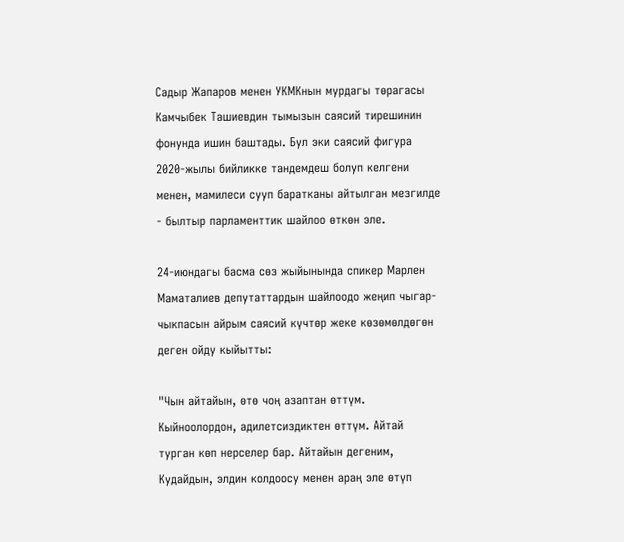Садыр Жапаров менен УКМКнын мурдагы төрагасы Камчыбек Ташиевдин тымызын саясий тирешинин фонунда ишин баштады. Бул эки саясий фигура 2020-жылы бийликке тандемдеш болуп келгени менен, мамилеси сууп баратканы айтылган мезгилде - былтыр парламенттик шайлоо өткөн эле.

24-июндагы басма сөз жыйынында спикер Марлен Маматалиев депутаттардын шайлоодо жеңип чыгар-чыкпасын айрым саясий күчтөр жеке көзөмөлдөгөн деген ойду кыйытты:

"Чын айтайын, өтө чоң азаптан өттүм. Кыйноолордон, адилетсиздиктен өттүм. Айтай турган көп нерселер бар. Айтайын дегеним, Кудайдын, элдин колдоосу менен араң эле өтүп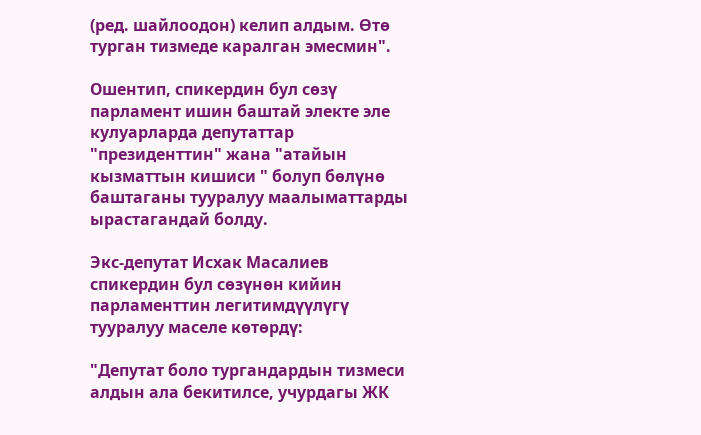(ред. шайлоодон) келип алдым. Өтө турган тизмеде каралган эмесмин".

Ошентип, спикердин бул сөзү парламент ишин баштай электе эле кулуарларда депутаттар "президенттин" жана "атайын кызматтын кишиси " болуп бөлүнө баштаганы тууралуу маалыматтарды ырастагандай болду.

Экс-депутат Исхак Масалиев спикердин бул сөзүнөн кийин парламенттин легитимдүүлүгү тууралуу маселе көтөрдү:

"Депутат боло тургандардын тизмеси алдын ала бекитилсе, учурдагы ЖК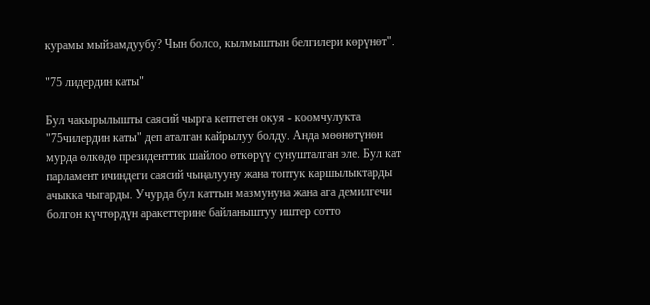курамы мыйзамдуубу? Чын болсо, кылмыштын белгилери көрүнөт".

"75 лидердин каты"

Бул чакырылышты саясий чырга кептеген окуя - коомчулукта "75чилердин каты" деп аталган кайрылуу болду. Анда мөөнөтүнөн мурда өлкөдө президенттик шайлоо өткөрүү сунушталган эле. Бул кат парламент ичиндеги саясий чыңалууну жана топтук каршылыктарды ачыкка чыгарды. Учурда бул каттын мазмунуна жана ага демилгечи болгон күчтөрдүн аракеттерине байланыштуу иштер сотто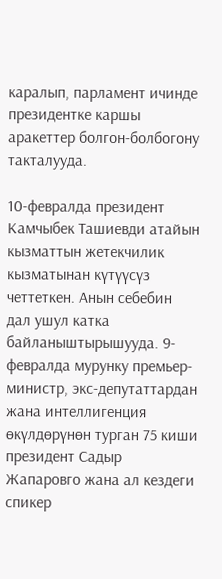каралып, парламент ичинде президентке каршы аракеттер болгон-болбогону такталууда.

10-февралда президент Камчыбек Ташиевди атайын кызматтын жетекчилик кызматынан күтүүсүз четтеткен. Анын себебин дал ушул катка байланыштырышууда. 9-февралда мурунку премьер-министр, экс-депутаттардан жана интеллигенция өкүлдөрүнөн турган 75 киши президент Садыр Жапаровго жана ал кездеги спикер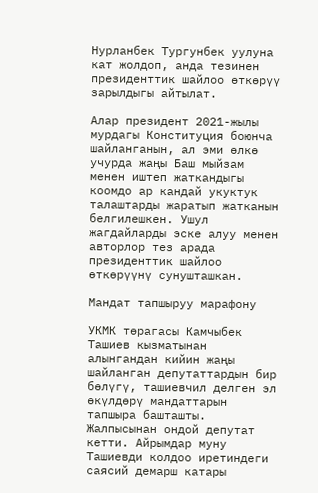Нурланбек Тургунбек уулуна кат жолдоп, анда тезинен президенттик шайлоо өткөрүү зарылдыгы айтылат.

Алар президент 2021-жылы мурдагы Конституция боюнча шайланганын, ал эми өлкө учурда жаңы Баш мыйзам менен иштеп жаткандыгы коомдо ар кандай укуктук талаштарды жаратып жатканын белгилешкен. Ушул жагдайларды эске алуу менен авторлор тез арада президенттик шайлоо өткөрүүнү сунушташкан.

Мандат тапшыруу марафону

УКМК төрагасы Камчыбек Ташиев кызматынан алынгандан кийин жаңы шайланган депутаттардын бир бөлүгү, ташиевчил делген эл өкүлдөрү мандаттарын тапшыра башташты. Жалпысынан ондой депутат кетти. Айрымдар муну Ташиевди колдоо иретиндеги саясий демарш катары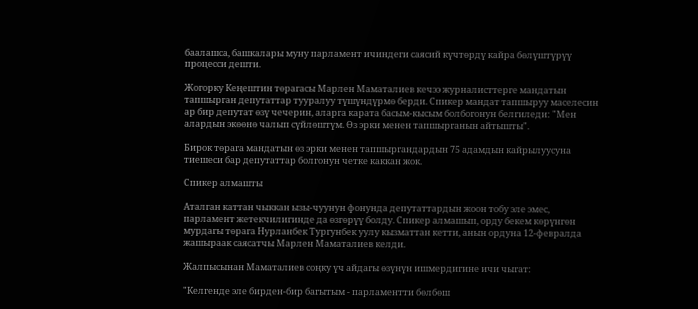баалашса, башкалары муну парламент ичиндеги саясий күчтөрдү кайра бөлүштүрүү процесси дешти.

Жогорку Кеңештин төрагасы Марлен Маматалиев кечээ журналисттерге мандатын тапшырган депутаттар тууралуу түшүндүрмө берди. Спикер мандат тапшыруу маселесин ар бир депутат өзү чечерин, аларга карата басым-кысым болбогонун белгиледи: "Мен алардын экөөнө чалып сүйлөштүм. Өз эрки менен тапшырганын айтышты".

Бирок төрага мандатын өз эрки менен тапшыргандардын 75 адамдын кайрылуусуна тиешеси бар депутаттар болгонун четке каккан жок.

Спикер алмашты

Аталган каттан чыккан ызы-чуунун фонунда депутаттардын жоон тобу эле эмес, парламент жетекчилигинде да өзгөрүү болду. Спикер алмашып, орду бекем көрүнгөн мурдагы төрага Нурланбек Тургунбек уулу кызматтан кетти, анын ордуна 12-февралда жашыраак саясатчы Марлен Маматалиев келди.

Жалпысынан Маматалиев соңку үч айдагы өзүнүн ишмердигине ичи чыгат:

"Келгенде эле бирден-бир багытым - парламентти бөлбөш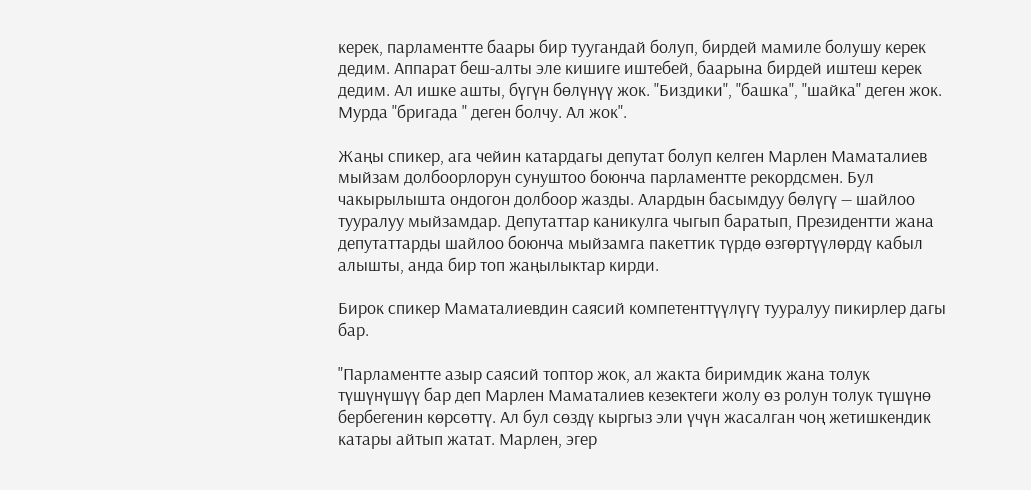керек, парламентте баары бир туугандай болуп, бирдей мамиле болушу керек дедим. Аппарат беш-алты эле кишиге иштебей, баарына бирдей иштеш керек дедим. Ал ишке ашты, бүгүн бөлүнүү жок. "Биздики", "башка", "шайка" деген жок. Мурда "бригада " деген болчу. Ал жок".

Жаңы спикер, ага чейин катардагы депутат болуп келген Марлен Маматалиев мыйзам долбоорлорун сунуштоо боюнча парламентте рекордсмен. Бул чакырылышта ондогон долбоор жазды. Алардын басымдуу бөлүгү — шайлоо тууралуу мыйзамдар. Депутаттар каникулга чыгып баратып, Президентти жана депутаттарды шайлоо боюнча мыйзамга пакеттик түрдө өзгөртүүлөрдү кабыл алышты, анда бир топ жаңылыктар кирди.

Бирок спикер Маматалиевдин саясий компетенттүүлүгү тууралуу пикирлер дагы бар.

"Парламентте азыр саясий топтор жок, ал жакта биримдик жана толук түшүнүшүү бар деп Марлен Маматалиев кезектеги жолу өз ролун толук түшүнө бербегенин көрсөттү. Ал бул сөздү кыргыз эли үчүн жасалган чоң жетишкендик катары айтып жатат. Марлен, эгер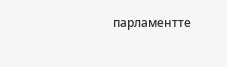парламентте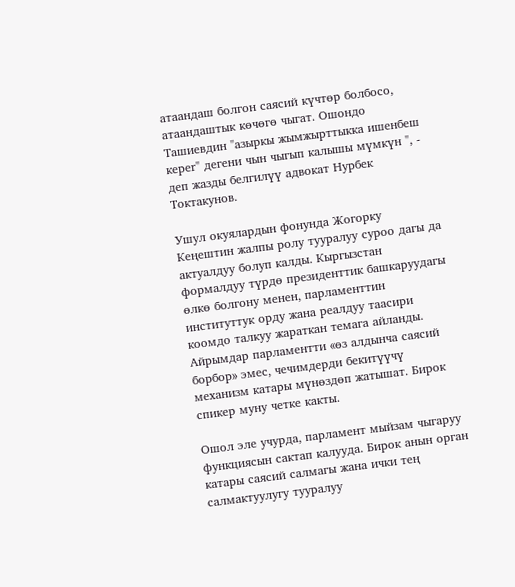атаандаш болгон саясий күчтөр болбосо, атаандаштык көчөгө чыгат. Ошондо Ташиевдин "азыркы жымжырттыкка ишенбеш кереr" дегени чын чыгып калышы мүмкүн ", - деп жазды белгилүү адвокат Нурбек Токтакунов.

Ушул окуялардын фонунда Жогорку Кеңештин жалпы ролу тууралуу суроо дагы да актуалдуу болуп калды. Кыргызстан формалдуу түрдө президенттик башкаруудагы өлкө болгону менен, парламенттин институттук орду жана реалдуу таасири коомдо талкуу жараткан темага айланды. Айрымдар парламентти «өз алдынча саясий борбор» эмес, чечимдерди бекитүүчү механизм катары мүнөздөп жатышат. Бирок спикер муну четке какты.

Ошол эле учурда, парламент мыйзам чыгаруу функциясын сактап калууда. Бирок анын орган катары саясий салмагы жана ички тең салмактуулугу тууралуу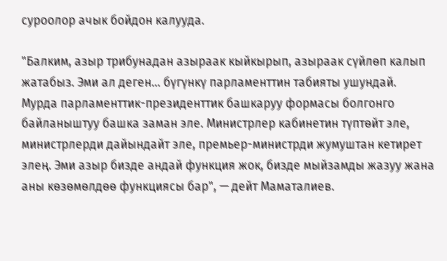суроолор ачык бойдон калууда.

"Балким, азыр трибунадан азыраак кыйкырып, азыраак сүйлөп калып жатабыз. Эми ал деген... бүгүнкү парламенттин табияты ушундай. Мурда парламенттик-президенттик башкаруу формасы болгонго байланыштуу башка заман эле. Министрлер кабинетин түптөйт эле, министрлерди дайындайт эле, премьер-министрди жумуштан кетирет элең. Эми азыр бизде андай функция жок, бизде мыйзамды жазуу жана аны көзөмөлдөө функциясы бар", — дейт Маматалиев.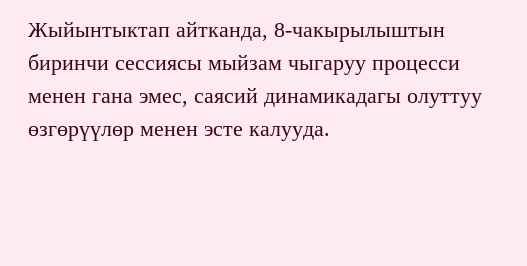Жыйынтыктап айтканда, 8-чакырылыштын биринчи сессиясы мыйзам чыгаруу процесси менен гана эмес, саясий динамикадагы олуттуу өзгөрүүлөр менен эсте калууда.